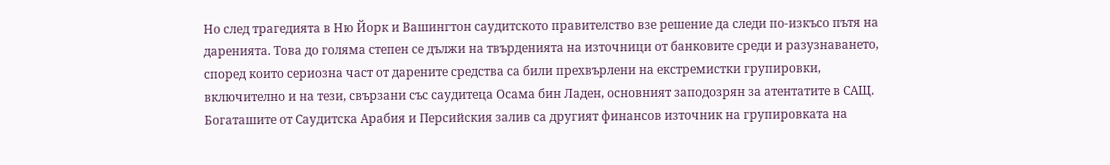Но след трагедията в Ню Йорк и Вашингтон саудитското правителство взе решение да следи по-изкъсо пътя на даренията. Това до голяма степен се дължи на твърденията на източници от банковите среди и разузнаването, според които сериозна част от дарените средства са били прехвърлени на екстремистки групировки, включително и на тези, свързани със саудитеца Осама бин Ладен, основният заподозрян за атентатите в САЩ.
Богаташите от Саудитска Арабия и Персийския залив са другият финансов източник на групировката на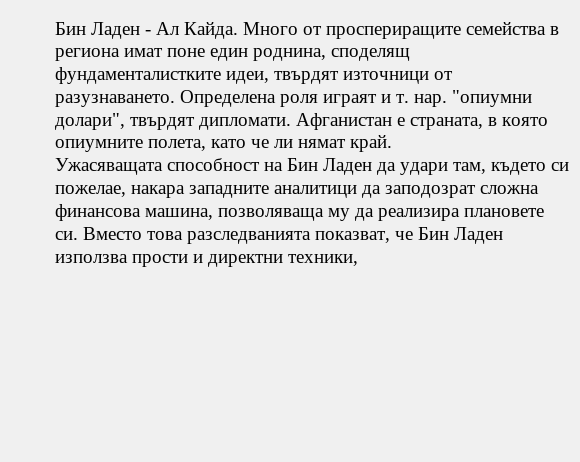Бин Ладен - Ал Кайда. Много от проспериращите семейства в региона имат поне един роднина, споделящ фундаменталистките идеи, твърдят източници от разузнаването. Определена роля играят и т. нар. "опиумни долари", твърдят дипломати. Афганистан е страната, в която опиумните полета, като че ли нямат край.
Ужасяващата способност на Бин Ладен да удари там, където си пожелае, накара западните аналитици да заподозрат сложна финансова машина, позволяваща му да реализира плановете си. Вместо това разследванията показват, че Бин Ладен използва прости и директни техники,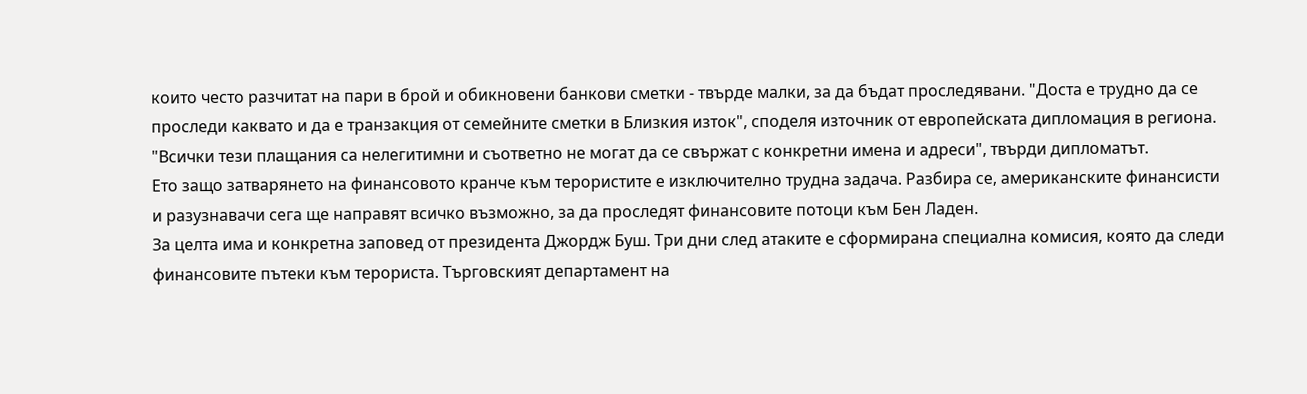които често разчитат на пари в брой и обикновени банкови сметки - твърде малки, за да бъдат проследявани. "Доста е трудно да се проследи каквато и да е транзакция от семейните сметки в Близкия изток", споделя източник от европейската дипломация в региона. "Всички тези плащания са нелегитимни и съответно не могат да се свържат с конкретни имена и адреси", твърди дипломатът.
Ето защо затварянето на финансовото кранче към терористите е изключително трудна задача. Разбира се, американските финансисти и разузнавачи сега ще направят всичко възможно, за да проследят финансовите потоци към Бен Ладен.
За целта има и конкретна заповед от президента Джордж Буш. Три дни след атаките е сформирана специална комисия, която да следи финансовите пътеки към терориста. Търговският департамент на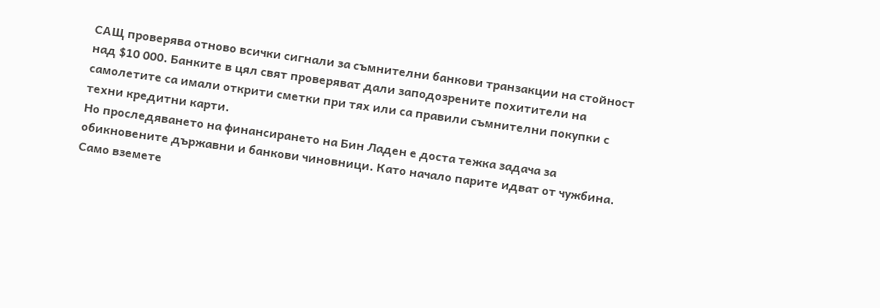САЩ проверява отново всички сигнали за съмнителни банкови транзакции на стойност над $10 000. Банките в цял свят проверяват дали заподозрените похитители на самолетите са имали открити сметки при тях или са правили съмнителни покупки с техни кредитни карти.
Но проследяването на финансирането на Бин Ладен е доста тежка задача за обикновените държавни и банкови чиновници. Като начало парите идват от чужбина. Само вземете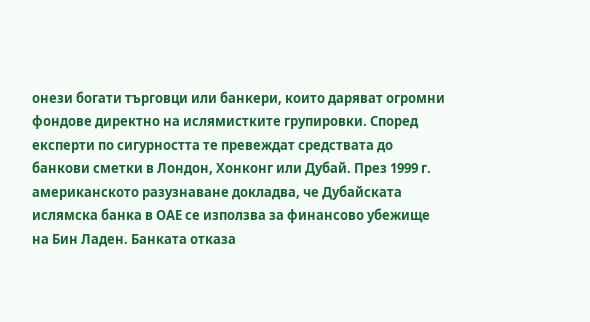онези богати търговци или банкери, които даряват огромни фондове директно на ислямистките групировки. Според експерти по сигурността те превеждат средствата до банкови сметки в Лондон, Хонконг или Дубай. През 1999 г. американското разузнаване докладва, че Дубайската ислямска банка в ОАЕ се използва за финансово убежище на Бин Ладен. Банката отказа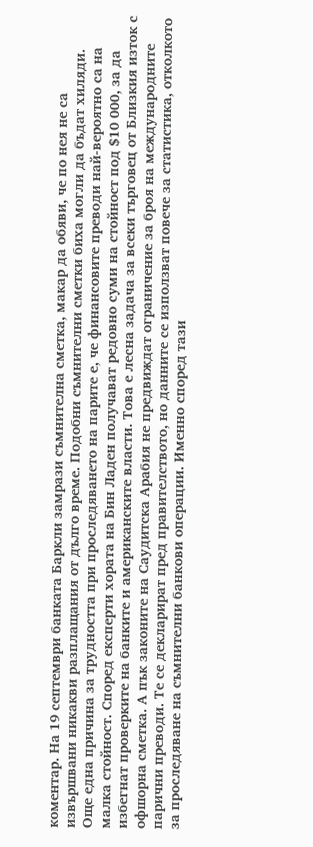коментар. На 19 септември банката Баркли замрази съмнителна сметка, макар да обяви, че по нея не са извършвани никакви разплащания от дълго време. Подобни съмнителни сметки биха могли да бъдат хиляди.
Още една причина за трудността при проследяването на парите е, че финансовите преводи най-вероятно са на малка стойност. Според експерти хората на Бин Ладен получават редовно суми на стойност под $10 000, за да избегнат проверките на банките и американските власти. Това е лесна задача за всеки търговец от Близкия изток с офшорна сметка. А пък законите на Саудитска Арабия не предвиждат ограничение за броя на международните парични преводи. Те се декларират пред правителството, но данните се използват повече за статистика, отколкото за проследяване на съмнителни банкови операции. Именно според тази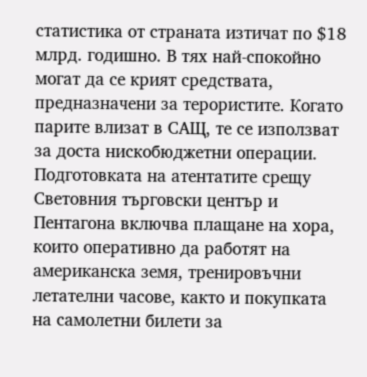статистика от страната изтичат по $18 млрд. годишно. В тях най-спокойно могат да се крият средствата, предназначени за терористите. Когато парите влизат в САЩ, те се използват за доста нискобюджетни операции.
Подготовката на атентатите срещу Световния търговски център и Пентагона включва плащане на хора, които оперативно да работят на американска земя, тренировъчни летателни часове, както и покупката на самолетни билети за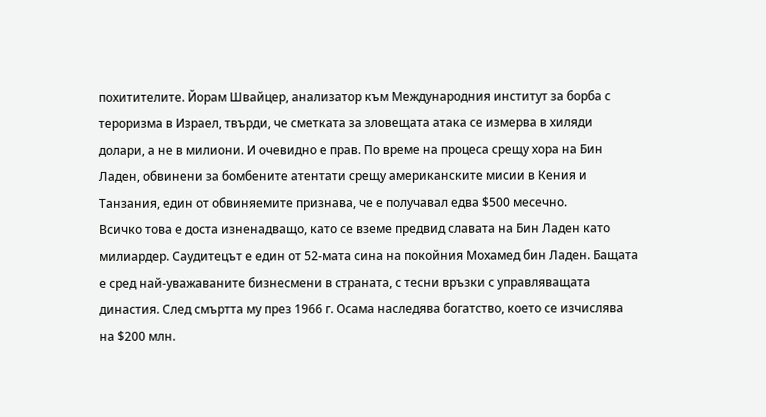похитителите. Йорам Швайцер, анализатор към Международния институт за борба с тероризма в Израел, твърди, че сметката за зловещата атака се измерва в хиляди долари, а не в милиони. И очевидно е прав. По време на процеса срещу хора на Бин Ладен, обвинени за бомбените атентати срещу американските мисии в Кения и Танзания, един от обвиняемите признава, че е получавал едва $500 месечно.
Всичко това е доста изненадващо, като се вземе предвид славата на Бин Ладен като милиардер. Саудитецът е един от 52-мата сина на покойния Мохамед бин Ладен. Бащата е сред най-уважаваните бизнесмени в страната, с тесни връзки с управляващата династия. След смъртта му през 1966 г. Осама наследява богатство, което се изчислява на $200 млн.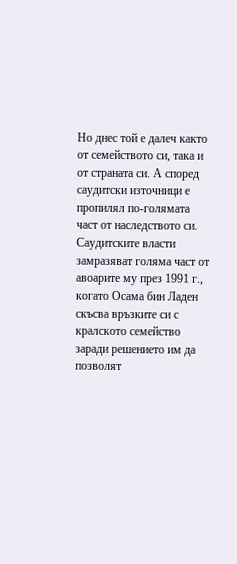Но днес той е далеч както от семейството си, така и от страната си. А според саудитски източници е пропилял по-голямата част от наследството си. Саудитските власти замразяват голяма част от авоарите му през 1991 г., когато Осама бин Ладен скъсва връзките си с кралското семейство заради решението им да позволят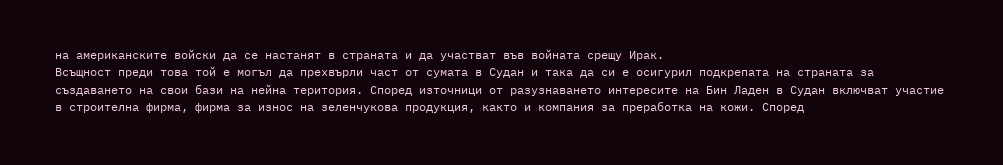на американските войски да се настанят в страната и да участват във войната срещу Ирак.
Всъщност преди това той е могъл да прехвърли част от сумата в Судан и така да си е осигурил подкрепата на страната за създаването на свои бази на нейна територия. Според източници от разузнаването интересите на Бин Ладен в Судан включват участие в строителна фирма, фирма за износ на зеленчукова продукция, както и компания за преработка на кожи. Според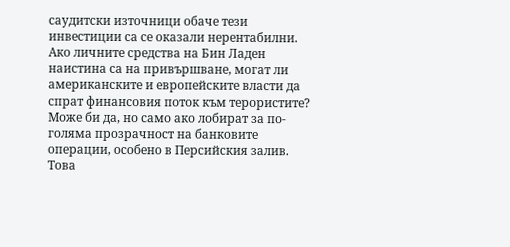саудитски източници обаче тези инвестиции са се оказали нерентабилни.
Ако личните средства на Бин Ладен наистина са на привършване, могат ли американските и европейските власти да спрат финансовия поток към терористите? Може би да, но само ако лобират за по-голяма прозрачност на банковите операции, особено в Персийския залив. Това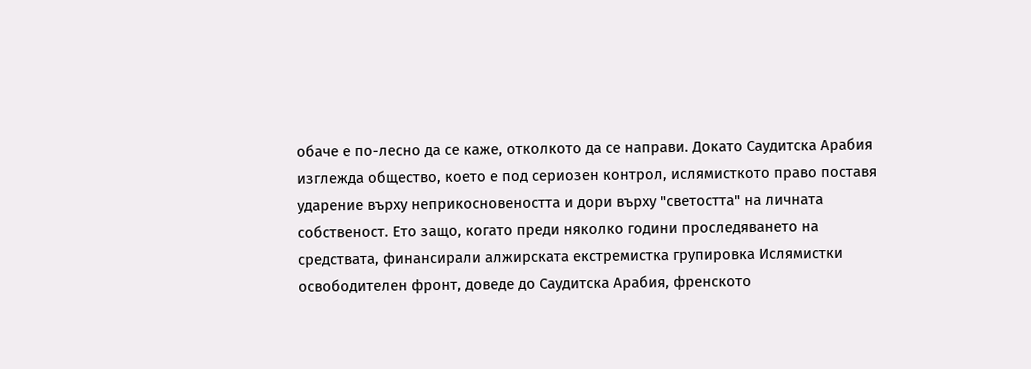обаче е по-лесно да се каже, отколкото да се направи. Докато Саудитска Арабия изглежда общество, което е под сериозен контрол, ислямисткото право поставя ударение върху неприкосновеността и дори върху "светостта" на личната собственост. Ето защо, когато преди няколко години проследяването на средствата, финансирали алжирската екстремистка групировка Ислямистки освободителен фронт, доведе до Саудитска Арабия, френското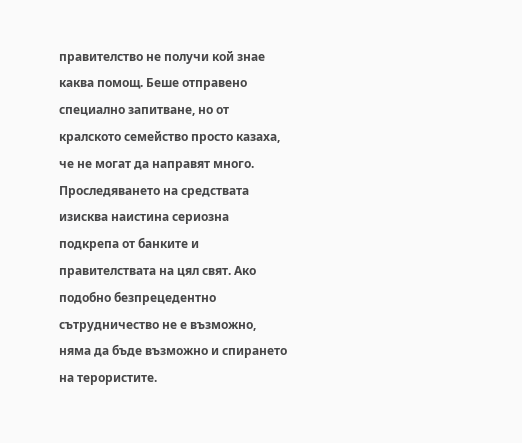правителство не получи кой знае каква помощ. Беше отправено специално запитване, но от кралското семейство просто казаха, че не могат да направят много.
Проследяването на средствата изисква наистина сериозна подкрепа от банките и правителствата на цял свят. Ако подобно безпрецедентно сътрудничество не е възможно, няма да бъде възможно и спирането на терористите.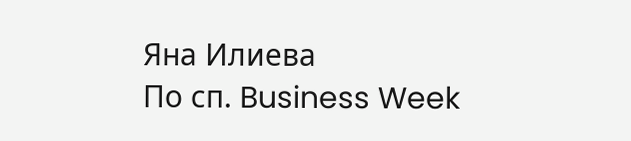Яна Илиева
По сп. Business Week